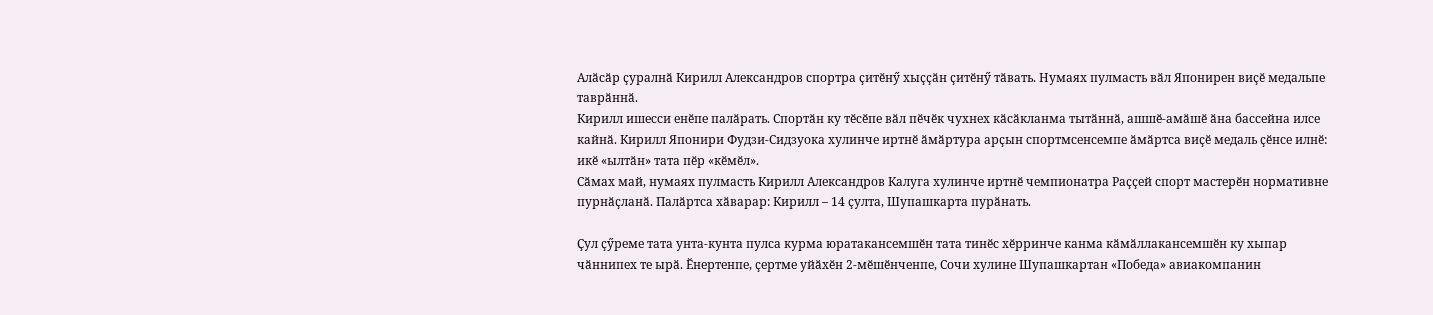Алӑсӑр ҫуралнӑ Кирилл Александров спортра ҫитӗнӳ хыҫҫӑн ҫитӗнӳ тӑвать. Нумаях пулмасть вӑл Японирен виҫӗ медальпе таврӑннӑ.
Кирилл ишесси енӗпе палӑрать. Спортӑн ку тӗсӗпе вӑл пӗчӗк чухнех кӑсӑкланма тытӑннӑ, ашшӗ-амӑшӗ ӑна бассейна илсе кайнӑ. Кирилл Японири Фудзи-Сидзуока хулинче иртнӗ ӑмӑртура арҫын спортмсенсемпе ӑмӑртса виҫӗ медаль ҫӗнсе илнӗ: икӗ «ылтӑн» тата пӗр «кӗмӗл».
Сӑмах май, нумаях пулмасть Кирилл Александров Калуга хулинче иртнӗ чемпионатра Раҫҫей спорт мастерӗн нормативне пурнӑҫланӑ. Палӑртса хӑварар: Кирилл – 14 ҫулта, Шупашкарта пурӑнать.

Ҫул ҫӳреме тата унта-кунта пулса курма юратакансемшӗн тата тинӗс хӗрринче канма кӑмӑллакансемшӗн ку хыпар чӑннипех те ырӑ. Ӗнертенпе, ҫертме уйӑхӗн 2-мӗшӗнченпе, Сочи хулине Шупашкартан «Победа» авиакомпанин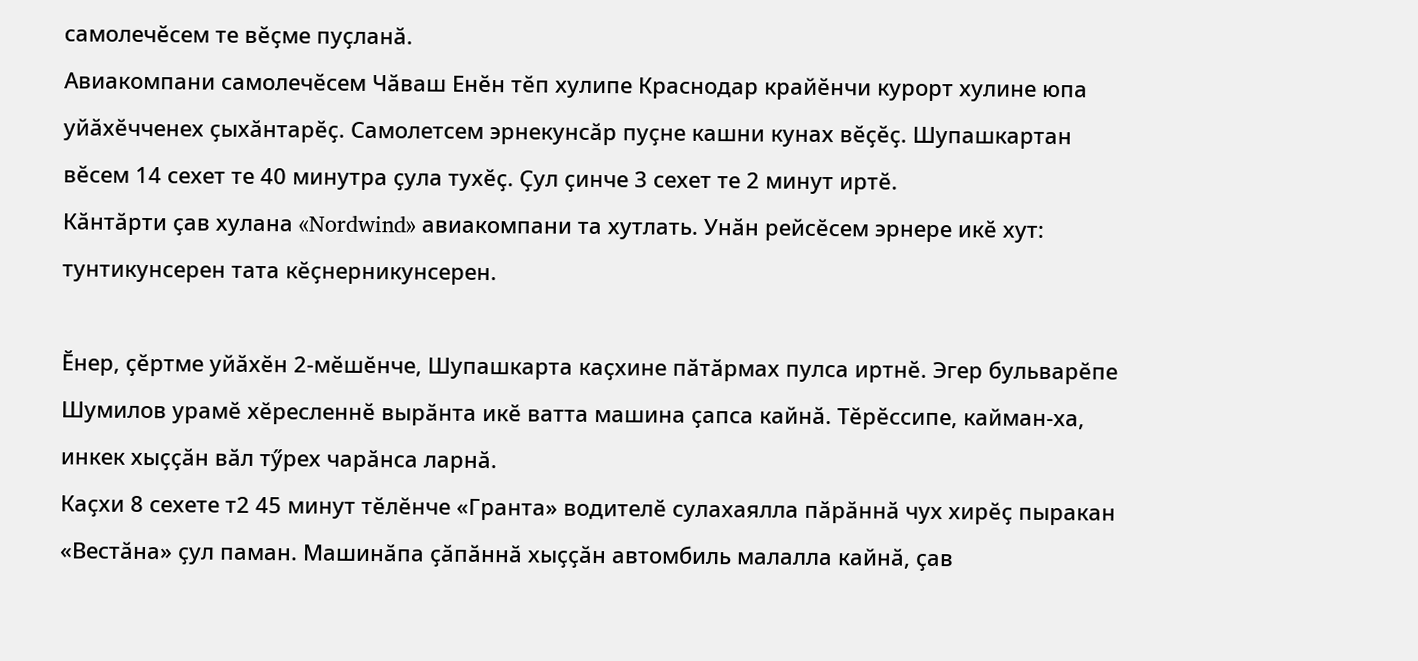самолечӗсем те вӗҫме пуҫланӑ.
Авиакомпани самолечӗсем Чӑваш Енӗн тӗп хулипе Краснодар крайӗнчи курорт хулине юпа уйӑхӗчченех ҫыхӑнтарӗҫ. Самолетсем эрнекунсӑр пуҫне кашни кунах вӗҫӗҫ. Шупашкартан вӗсем 14 сехет те 40 минутра ҫула тухӗҫ. Ҫул ҫинче 3 сехет те 2 минут иртӗ.
Кӑнтӑрти ҫав хулана «Nordwind» авиакомпани та хутлать. Унӑн рейсӗсем эрнере икӗ хут: тунтикунсерен тата кӗҫнерникунсерен.

Ӗнер, ҫӗртме уйӑхӗн 2-мӗшӗнче, Шупашкарта каҫхине пӑтӑрмах пулса иртнӗ. Эгер бульварӗпе Шумилов урамӗ хӗресленнӗ вырӑнта икӗ ватта машина ҫапса кайнӑ. Тӗрӗссипе, кайман-ха, инкек хыҫҫӑн вӑл тӳрех чарӑнса ларнӑ.
Каҫхи 8 сехете т2 45 минут тӗлӗнче «Гранта» водителӗ сулахаялла пӑрӑннӑ чух хирӗҫ пыракан «Вестӑна» ҫул паман. Машинӑпа ҫӑпӑннӑ хыҫҫӑн автомбиль малалла кайнӑ, ҫав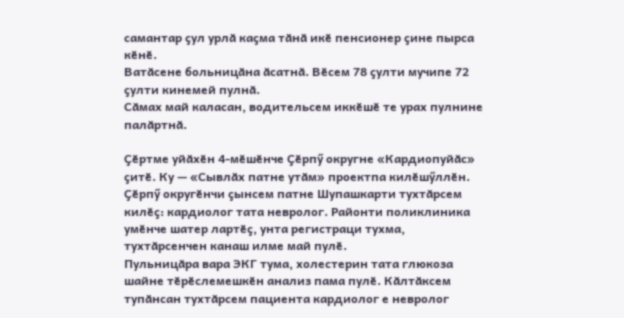самантар ҫул урлӑ каҫма тӑнӑ икӗ пенсионер ҫине пырса кӗнӗ.
Ватӑсене больницӑна ӑсатнӑ. Вӗсем 78 ҫулти мучипе 72 ҫулти кинемей пулнӑ.
Сӑмах май каласан, водительсем иккӗшӗ те урах пулнине палӑртнӑ.

Ҫӗртме уйӑхӗн 4-мӗшӗнче Ҫӗрпӳ округне «Кардиопуйӑс» ҫитӗ. Ку — «Сывлӑх патне утӑм» проектпа килӗшӳллӗн.
Ҫӗрпӳ округӗнчи ҫынсем патне Шупашкарти тухтӑрсем килӗҫ: кардиолог тата невролог. Районти поликлиника умӗнче шатер лартӗҫ, унта регистраци тухма, тухтӑрсенчен канаш илме май пулӗ.
Пульницӑра вара ЭКГ тума, холестерин тата глюкоза шайне тӗрӗслемешкӗн анализ пама пулӗ. Кӑлтӑксем тупӑнсан тухтӑрсем пациента кардиолог е невролог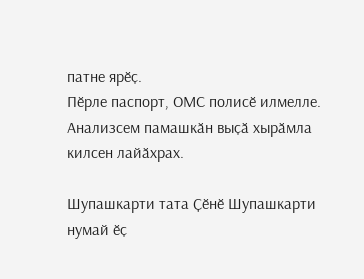патне ярӗҫ.
Пӗрле паспорт, ОМС полисӗ илмелле. Анализсем памашкӑн выҫӑ хырӑмла килсен лайӑхрах.

Шупашкарти тата Ҫӗнӗ Шупашкарти нумай ӗҫ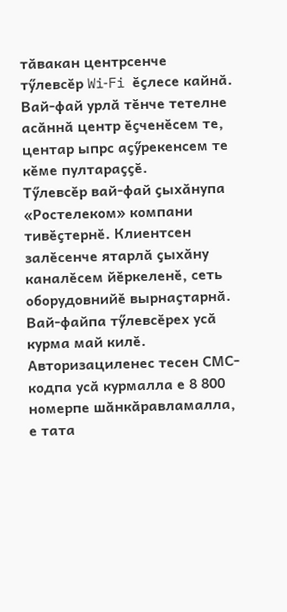тӑвакан центрсенче тӳлевсӗр Wi‑Fi ӗҫлесе кайнӑ. Вай-фай урлӑ тӗнче тетелне асӑннӑ центр ӗҫченӗсем те, центар ыпрс аҫӳрекенсем те кӗме пултараҫҫӗ.
Тӳлевсӗр вай-фай ҫыхӑнупа «Ростелеком» компани тивӗҫтернӗ. Клиентсен залӗсенче ятарлӑ ҫыхӑну каналӗсем йӗркеленӗ, сеть оборудовнийӗ вырнаҫтарнӑ.
Вай-файпа тӳлевсӗрех усӑ курма май килӗ. Авторизациленес тесен СМС-кодпа усӑ курмалла е 8 800 номерпе шӑнкӑравламалла, е тата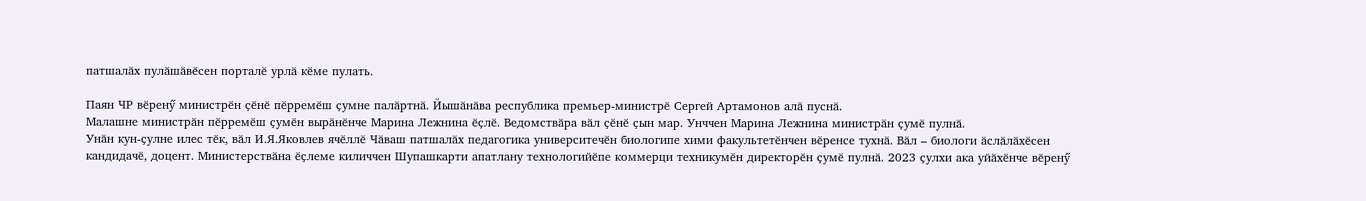патшалӑх пулӑшӑвӗсен порталӗ урлӑ кӗме пулать.

Паян ЧР вӗренӳ министрӗн ҫӗнӗ пӗрремӗш ҫумне палӑртнӑ. Йышӑнӑва республика премьер-министрӗ Сергей Артамонов алӑ пуснӑ.
Малашне министрӑн пӗрремӗш ҫумӗн вырӑнӗнче Марина Лежнина ӗҫлӗ. Ведомствӑра вӑл ҫӗнӗ ҫын мар. Унччен Марина Лежнина министрӑн ҫумӗ пулнӑ.
Унӑн кун-ҫулне илес тӗк, вӑл И.Я.Яковлев ячӗллӗ Чӑваш патшалӑх педагогика университечӗн биологипе хими факультетӗнчен вӗренсе тухнӑ. Вӑл – биологи ӑслӑлӑхӗсен кандидачӗ, доцент. Министерствӑна ӗҫлеме киличчен Шупашкарти апатлану технологийӗпе коммерци техникумӗн директорӗн ҫумӗ пулнӑ. 2023 ҫулхи ака уйӑхӗнче вӗренӳ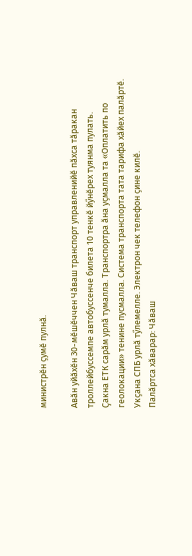министрӗн ҫумӗ пулнӑ.

Авӑн уйӑхӗн 30-мӗшӗччен Чӑваш транспорт управленийӗ пӑхса тӑракан троллейбуссемпе автобуссенче билета 10 тенкӗ йӳнӗрех туянма пулать.
Ҫакна ЕТК сарӑм урлӑ тумалла. Транспортра ӑна уҫмалла та «Оплатить по геолокации» тенине пусмалла. Система транспорта тата тарифа хӑйех палӑртӗ. Укҫана СПБ урлӑ тӳлемелле. Электрон чек телефон ҫине килӗ.
Палӑртса хӑварар: Чӑваш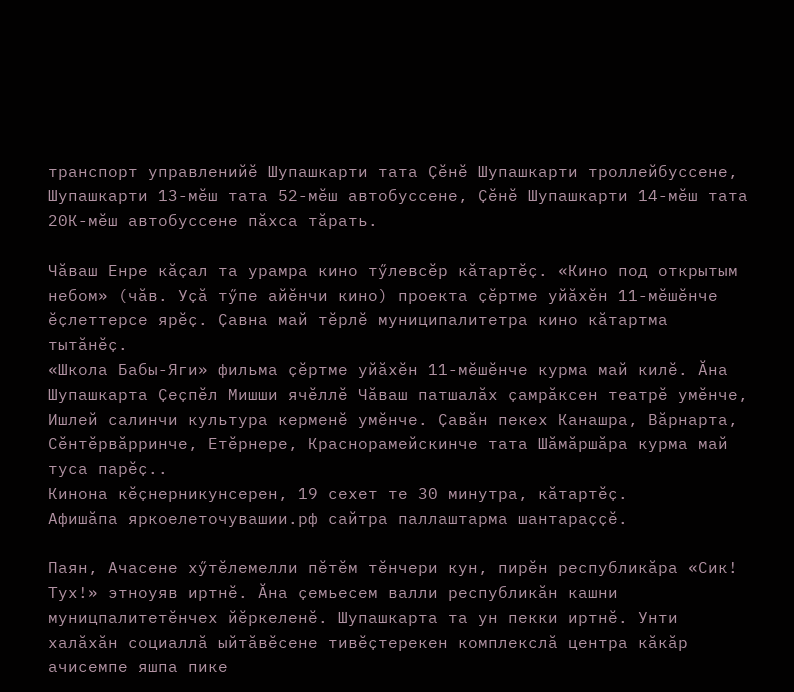транспорт управленийӗ Шупашкарти тата Ҫӗнӗ Шупашкарти троллейбуссене, Шупашкарти 13-мӗш тата 52-мӗш автобуссене, Ҫӗнӗ Шупашкарти 14-мӗш тата 20К-мӗш автобуссене пӑхса тӑрать.

Чӑваш Енре кӑҫал та урамра кино тӳлевсӗр кӑтартӗҫ. «Кино под открытым небом» (чӑв. Уҫӑ тӳпе айӗнчи кино) проекта ҫӗртме уйӑхӗн 11-мӗшӗнче ӗҫлеттерсе ярӗҫ. Ҫавна май тӗрлӗ муниципалитетра кино кӑтартма тытӑнӗҫ.
«Школа Бабы-Яги» фильма ҫӗртме уйӑхӗн 11-мӗшӗнче курма май килӗ. Ӑна Шупашкарта Ҫеҫпӗл Мишши ячӗллӗ Чӑваш патшалӑх ҫамрӑксен театрӗ умӗнче, Ишлей салинчи культура керменӗ умӗнче. Ҫавӑн пекех Канашра, Вӑрнарта, Сӗнтӗрвӑрринче, Етӗрнере, Краснорамейскинче тата Шӑмӑршӑра курма май туса парӗҫ..
Кинона кӗҫнерникунсерен, 19 сехет те 30 минутра, кӑтартӗҫ.
Афишӑпа яркоелеточувашии.рф сайтра паллаштарма шантараҫҫӗ.

Паян, Ачасене хӳтӗлемелли пӗтӗм тӗнчери кун, пирӗн республикӑра «Сик! Тух!» этноуяв иртнӗ. Ӑна ҫемьесем валли республикӑн кашни муницпалитетӗнчех йӗркеленӗ. Шупашкарта та ун пекки иртнӗ. Унти халӑхӑн социаллӑ ыйтӑвӗсене тивӗҫтерекен комплекслӑ центра кӑкӑр ачисемпе яшпа пике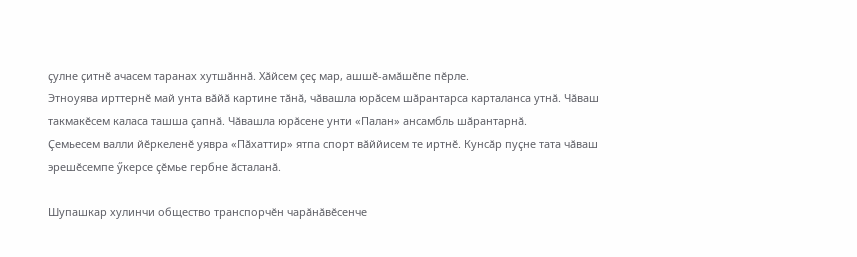ҫулне ҫитнӗ ачасем таранах хутшӑннӑ. Хӑйсем ҫеҫ мар, ашшӗ-амӑшӗпе пӗрле.
Этноуява ирттернӗ май унта вӑйӑ картине тӑнӑ, чӑвашла юрӑсем шӑрантарса карталанса утнӑ. Чӑваш такмакӗсем каласа ташша ҫапнӑ. Чӑвашла юрӑсене унти «Палан» ансамбль шӑрантарнӑ.
Ҫемьесем валли йӗркеленӗ уявра «Пӑхаттир» ятпа спорт вӑййисем те иртнӗ. Кунсӑр пуҫне тата чӑваш эрешӗсемпе ӳкерсе ҫӗмье гербне ӑсталанӑ.

Шупашкар хулинчи общество транспорчӗн чарӑнӑвӗсенче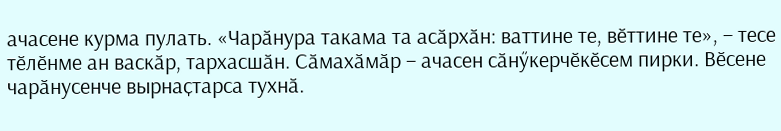ачасене курма пулать. «Чарӑнура такама та асӑрхӑн: ваттине те, вӗттине те», – тесе тӗлӗнме ан васкӑр, тархасшӑн. Сӑмахӑмӑр – ачасен сӑнӳкерчӗкӗсем пирки. Вӗсене чарӑнусенче вырнаҫтарса тухнӑ.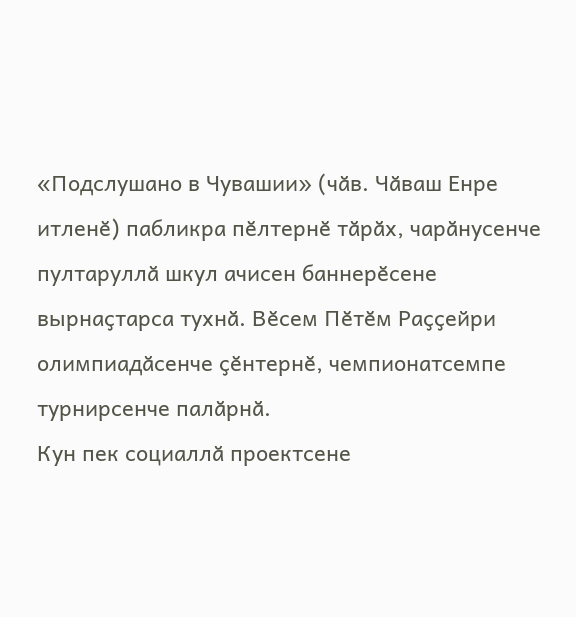«Подслушано в Чувашии» (чӑв. Чӑваш Енре итленӗ) пабликра пӗлтернӗ тӑрӑх, чарӑнусенче пултаруллӑ шкул ачисен баннерӗсене вырнаҫтарса тухнӑ. Вӗсем Пӗтӗм Раҫҫейри олимпиадӑсенче ҫӗнтернӗ, чемпионатсемпе турнирсенче палӑрнӑ.
Кун пек социаллӑ проектсене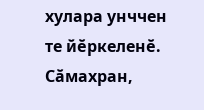хулара унччен те йӗркеленӗ. Сӑмахран,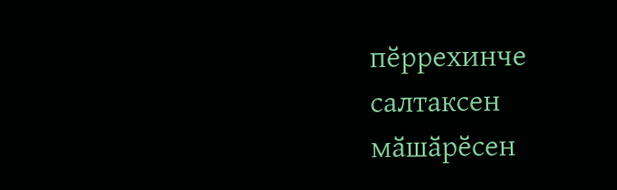пӗррехинче салтаксен мӑшӑрӗсен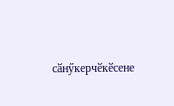сӑнӳкерчӗкӗсене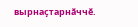вырнаҫтарнӑччӗ.